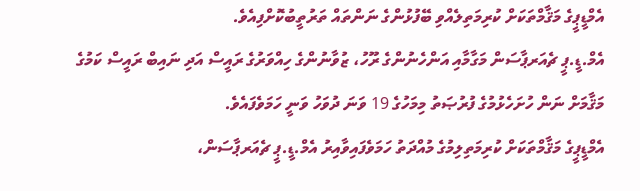އެމްޑީޕީގެ މަޤާމްތަކަށް ކުރިމަތިލެއްވި ބޭފުޅުންގެ ނަންތައް ތަރުތީބުކޮށްފިއެވެ.
އެމް.ޑީ.ޕީ ޗެއަރޕާސަން މަގާމާއި އަންހެނުންގެ ރޫހު، ޒުވާނުންގެ ހިއްވަރުގެ ރައީސް އަދި ނައިބް ރައީސް ކަމުގެ މަޤާމަށް ނަން ހުށަހެޅުމުގެ ފުރުޞަތު މިމަހުގެ 19 ވަނަ ދުވަހު ވަނީ ހަމަވެފައެވެ.
އެމްޑީޕީގެ މަޤާމްތަކަށް ކުރިމަތިލިމުގެ މުއްދަތު ހަމަވެފައިވާއިރު އެމް.ޑީ.ޕީ ޗެއަރޕާސަން،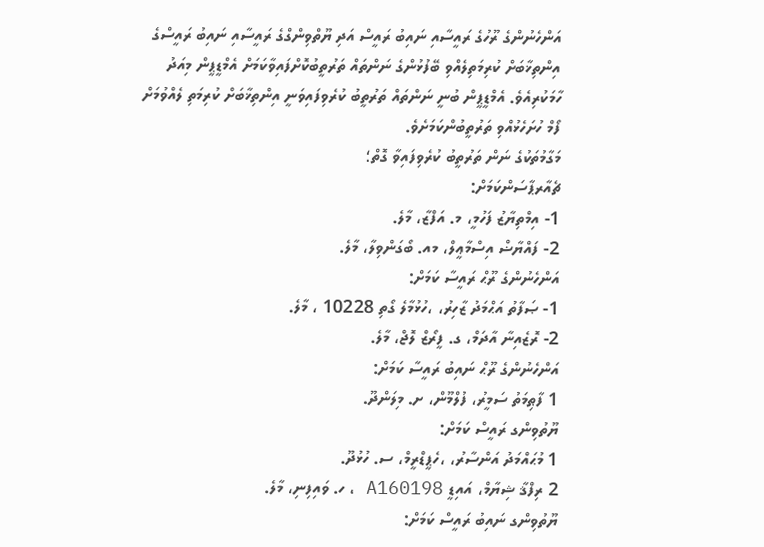އަންހެނުންގެ ރޫހުގެ ރައީސާއި ނައިބު ރައީސް އަދި ޔޫތްވިންގްގެ ރައީސާއި ނައިބު ރައީސްގެ އިންތިޚާބަށް ކުރިމަތިލެއްވި ބޭފުޅުންގެ ނަންތައް ތަރުތީބުކޮށްފައިވާކަމަށް އެމްޑީޕީން މިއަދު ހާމަކުރިއެވެ. އެމްޑީޕީން ބުނީ ނަންތައް ތަރުތީބު ކުރެވިފައިވަނީ އިންތިޚާބަށް ކުރިމަތި ލެއްވުމަށް ފޯމް ހުށަހެޅުއްވި ތަރުތީބުންކަމަށެވެ.
މަގާމުތަކުގެ ނަން ތަރުތީބު ކުރެވިފައިވާ ގޮތް؛
ޗެއާރޕާސަންކަމަށް:
1- އިމްތިޔާޒު ފަހުމީ، މ. އަފްޒާ، މާލެ.
2- ފައްޔާޟް އިސްމާޢީލް، މއ. ބޯގަންވިލާ، މާލެ.
އަންހެނުންގެ ރޫޙް ރައީސާ ކަމަށް:
1- ޞަފާތު އަޙްމަދު ޒާހިރު، ،ހުޅުމާލެ ގޯތި 10228 ، މާލެ.
2- ރޮޒެއިނާ އާދަމް، ގ. ފީރޯޒް ލޮޖް، މާލެ.
އަންހެނުންގެ ރޫޙް ނައިބު ރައީސާ ކަމަށް:
1 ފާޠިމަތު ސަމީރު، ފުލްމޫން، ށ. މިލަންދޫ.
ޔޫތުވިންގ ރައީސް ކަމަށް:
1 މުޙައްމަދު އަންސާރު، ،ހެޕީޑްރީމް، ސ. ހުޅުދޫ.
2 ރިފްޤާ ޝިޔާމް، އައިޑީ A160198 ، ހ. ވައިފިނި، މާލެ.
ޔޫތުވިންގ ނައިބު ރައީސް ކަމަށް: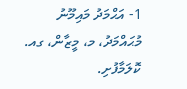1- އަޙްމަދު މައިމޫނު މުޙައްމަދު، މ، މީޒާން، ގއ. ކޮލަމާފުށި.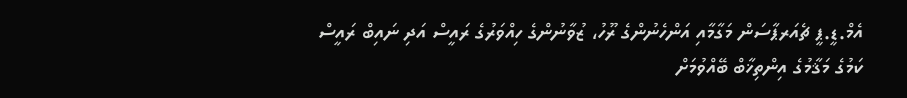އެމް.ޑީ.ޕީ ޗެއަރޕާސަން މަގާމާއި އަންހެނުންގެ ރޫހު، ޒުވާނުންގެ ހިއްވަރުގެ ރައީސް އަދި ނައިބް ރައީސް ކަމުގެ މަޤާމުގެ އިންތިޚާބް ބޭއްވުމަށް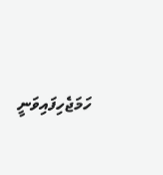ހަމަޖެހިފައިވަނީ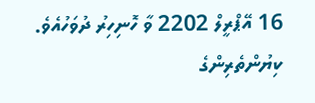16 އޭޕްރީލް 2202 ވާ ހޮނިހިރު ދުވަހުއެވެ.
ކިޔުންތެރިންގެ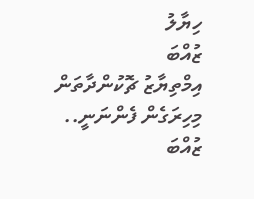ހިޔާލު
ޒުއްބަ
އިމްތިޔާޒު ޗޮކުންދާތަން މިހިރަގެން ފެންނަނީ..
ޒުއްބަ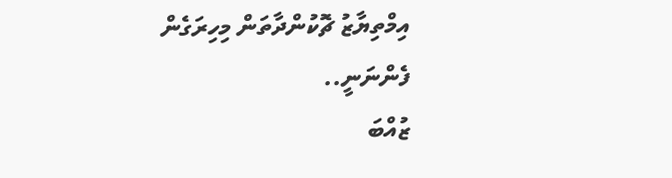އިމްތިޔާޒު ޗޮކުންދާތަން މިހިރަގެން ފެންނަނީ..
ޒުއްބަ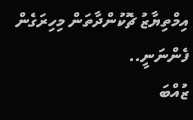އިމްތިޔާޒު ޗޮކުންދާތަން މިހިރަގެން ފެންނަނީ..
ޒުއްބަ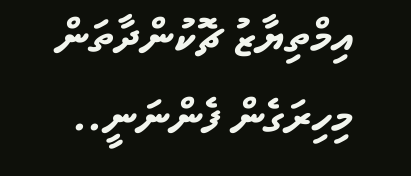އިމްތިޔާޒު ޗޮކުންދާތަން މިހިރަގެން ފެންނަނީ..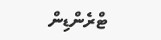ޓްރެންޑިން